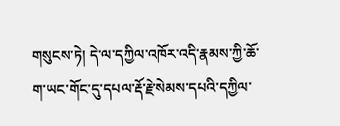གསུངས་ཏེ། དེ་ལ་དཀྱིལ་འཁོར་འདི་རྣམས་ཀྱི་ཆོ་ག་ཡང་གོང་དུ་དཔལ་རྡོ་རྗེ་སེམས་དཔའི་དཀྱིལ་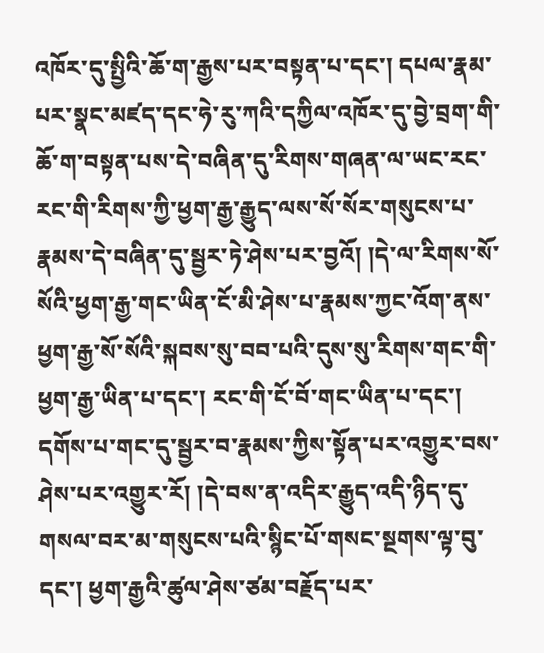འཁོར་དུ་སྤྱིའི་ཆོ་ག་རྒྱས་པར་བསྟན་པ་དང་། དཔལ་རྣམ་པར་སྣང་མཛད་དང་ཧེ་རུ་ཀའི་དཀྱིལ་འཁོར་དུ་བྱེ་བྲག་གི་ཆོ་ག་བསྟན་པས་དེ་བཞིན་དུ་རིགས་གཞན་ལ་ཡང་རང་རང་གི་རིགས་ཀྱི་ཕྱག་རྒྱ་རྒྱུད་ལས་སོ་སོར་གསུངས་པ་རྣམས་དེ་བཞིན་དུ་སྦྱར་ཏེ་ཤེས་པར་བྱའོ། །དེ་ལ་རིགས་སོ་སོའི་ཕྱག་རྒྱ་གང་ཡིན་ངོ་མི་ཤེས་པ་རྣམས་ཀྱང་འོག་ནས་ཕྱག་རྒྱ་སོ་སོའི་སྐབས་སུ་བབ་པའི་དུས་སུ་རིགས་གང་གི་ཕྱག་རྒྱ་ཡིན་པ་དང་། རང་གི་ངོ་བོ་གང་ཡིན་པ་དང་། དགོས་པ་གང་དུ་སྦྱར་བ་རྣམས་ཀྱིས་སྟོན་པར་འགྱུར་བས་ཤེས་པར་འགྱུར་རོ། །དེ་བས་ན་འདིར་རྒྱུད་འདི་ཉིད་དུ་གསལ་བར་མ་གསུངས་པའི་སྙིང་པོ་གསང་སྔགས་ལྟ་བུ་དང་། ཕྱག་རྒྱའི་ཚུལ་ཤེས་ཙམ་བརྗོད་པར་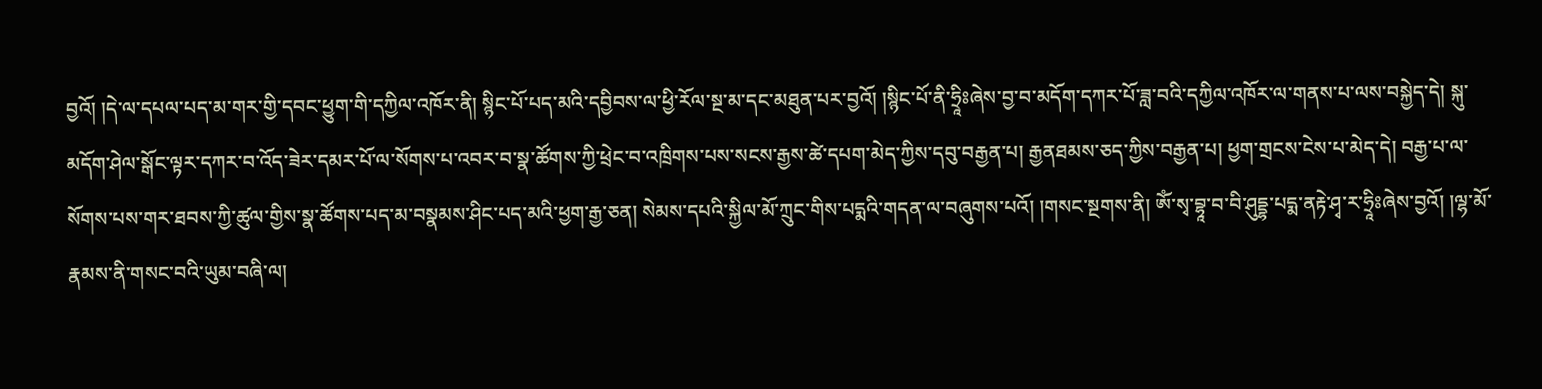བྱའོ། །དེ་ལ་དཔལ་པད་མ་གར་གྱི་དབང་ཕྱུག་གི་དཀྱིལ་འཁོར་ནི། སྙིང་པོ་པད་མའི་དབྱིབས་ལ་ཕྱི་རོལ་སྔ་མ་དང་མཐུན་པར་བྱའོ། །སྙིང་པོ་ནི་ཧྲཱིཿཞེས་བྱ་བ་མདོག་དཀར་པོ་ཟླ་བའི་དཀྱིལ་འཁོར་ལ་གནས་པ་ལས་བསྐྱེད་དེ། སྐུ་མདོག་ཤེལ་སྒོང་ལྟར་དཀར་བ་འོད་ཟེར་དམར་པོ་ལ་སོགས་པ་འབར་བ་སྣ་ཚོགས་ཀྱི་ཕྲེང་བ་འཁྲིགས་པས་སངས་རྒྱས་ཚེ་དཔག་མེད་ཀྱིས་དབུ་བརྒྱན་པ། རྒྱནཐམས་ཅད་ཀྱིས་བརྒྱན་པ། ཕྱག་གྲངས་ངེས་པ་མེད་དེ། བརྒྱ་པ་ལ་སོགས་པས་གར་ཐབས་ཀྱི་ཚུལ་གྱིས་སྣ་ཚོགས་པད་མ་བསྣམས་ཤིང་པད་མའི་ཕྱག་རྒྱ་ཅན། སེམས་དཔའི་སྐྱིལ་མོ་ཀྲུང་གིས་པདྨའི་གདན་ལ་བཞུགས་པའོ། །གསང་སྔགས་ནི། ཨོཾ་སྭ་བྷཱ་བ་བི་ཤུདྡྷ་པདྨ་ནརྟེ་ཤྭ་ར་ཧྲཱིཿཞེས་བྱའོ། །ལྷ་མོ་རྣམས་ནི་གསང་བའི་ཡུམ་བཞི་ལ།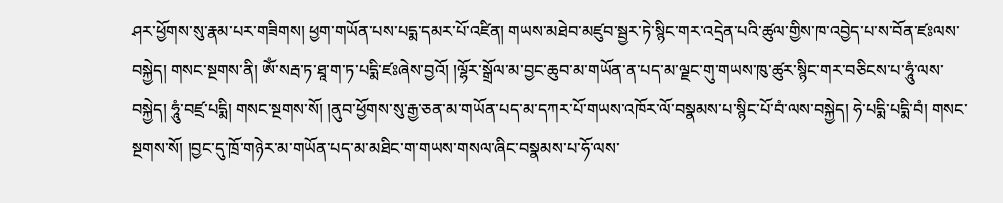ཤར་ཕྱོགས་སུ་རྣམ་པར་གཟིགས། ཕྱག་གཡོན་པས་པདྨ་དམར་པོ་འཛིན། གཡས་མཐེབ་མཛུབ་སྦྱར་ཏེ་སྙིང་གར་འདྲེན་པའི་ཚུལ་གྱིས་ཁ་འབྱེད་པ་ས་བོན་ཛཿལས་བསྐྱེད། གསང་སྔགས་ནི། ཨོཾ་སརྦ་ཏ་ཐཱ་ག་ཏ་པདྨི་ཛཿཞེས་བྱའོ། །ལྷོར་སྒྲོལ་མ་བྱང་ཆུབ་མ་གཡོན་ན་པད་མ་ལྗང་གུ་གཡས་ཁུ་ཚུར་སྙིང་གར་བཅིངས་པ་ཧཱུཾ་ལས་བསྐྱེད། ཧཱུཾ་བཛྲ་པདྨི། གསང་སྔགས་སོ། །ནུབ་ཕྱོགས་སུ་རྒྱ་ཅན་མ་གཡོན་པད་མ་དཀར་པོ་གཡས་འཁོར་ལོ་བསྣམས་པ་སྙིང་པོ་བཾ་ལས་བསྐྱེད། ཧེ་པདྨི་པདྨི་བཾ། གསང་སྔགས་སོ། །བྱང་དུ་ཁྲོ་གཉེར་མ་གཡོན་པད་མ་མཐིང་ག་གཡས་གསལ་ཞིང་བསྣམས་པ་ཧོ་ལས་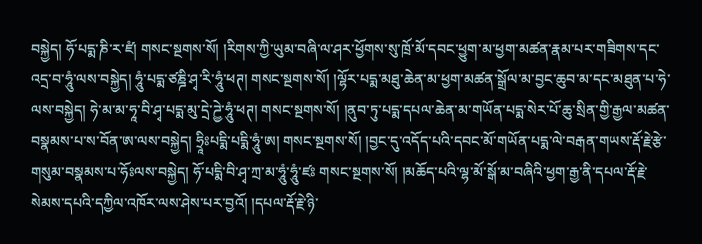བསྐྱེད། ཧོ་པདྨ་ཎི་ར་ཛཾ། གསང་སྔགས་སོ། །རིགས་ཀྱི་ཡུམ་བཞི་ལ་ཤར་ཕྱོགས་སུ་ཁྲོ་མོ་དབང་ཕྱུག་མ་ཕྱག་མཚན་རྣམ་པར་གཟིགས་དང་འདྲ་བ་ཧཱུཾ་ལས་བསྐྱེད། ཧཱུཾ་པདྨ་ཙཎྜི་ཤྭ་རི་ཧཱུཾ་ཕཊ། གསང་སྔགས་སོ། །ལྷོར་པདྨ་མཐུ་ཆེན་མ་ཕྱག་མཚན་སྒྲོལ་མ་བྱང་ཆུབ་མ་དང་མཐུན་པ་ཧེ་ལས་བསྐྱེད། ཧེ་མ་མ་ཧཱ་བི་ཤྭ་པདྨ་མུ་དྲེ་ཌྱེ་ཧཱུཾ་ཕཊ། གསང་སྔགས་སོ། །ནུབ་ཏུ་པདྨ་དཔལ་ཆེན་མ་གཡོན་པདྨ་སེར་པོ་ཆུ་སྲིན་གྱི་རྒྱལ་མཚན་བསྣམས་པ་ས་བོན་ཨ་ལས་བསྐྱེད། ཧྲཱིཿཔདྨི་པདྨི་ཧཱུཾ་ཨ། གསང་སྔགས་སོ། །བྱང་དུ་འདོད་པའི་དབང་མོ་གཡོན་པདྨ་ལེ་བརྒན་གཡས་རྡོ་རྗེ་རྩེ་གསུམ་བསྣམས་པ་ཧོཿལས་བསྐྱེད། ཧོ་པདྨི་བི་ཤྭ་ཀྲ་མ་ཧཱུཾ་ཧཱུཾ་ཛཿ གསང་སྔགས་སོ། །མཆོད་པའི་ལྷ་མོ་སྒོ་མ་བཞིའི་ཕྱག་རྒྱ་ནི་དཔལ་རྡོ་རྗེ་སེམས་དཔའི་དཀྱིལ་འཁོར་ལས་ཤེས་པར་བྱའོ། །དཔལ་རྡོ་རྗེ་ཉི་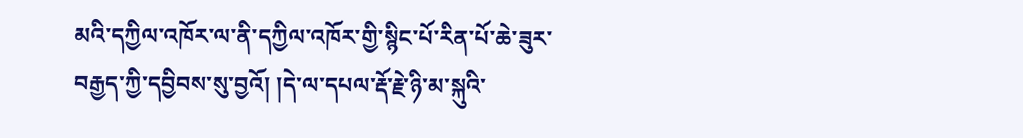མའི་དཀྱིལ་འཁོར་ལ་ནི་དཀྱིལ་འཁོར་གྱི་སྙིང་པོ་རིན་པོ་ཆེ་ཟུར་བརྒྱད་ཀྱི་དབྱིབས་སུ་བྱའོ། །དེ་ལ་དཔལ་རྡོ་རྗེ་ཉི་མ་སྐུའི་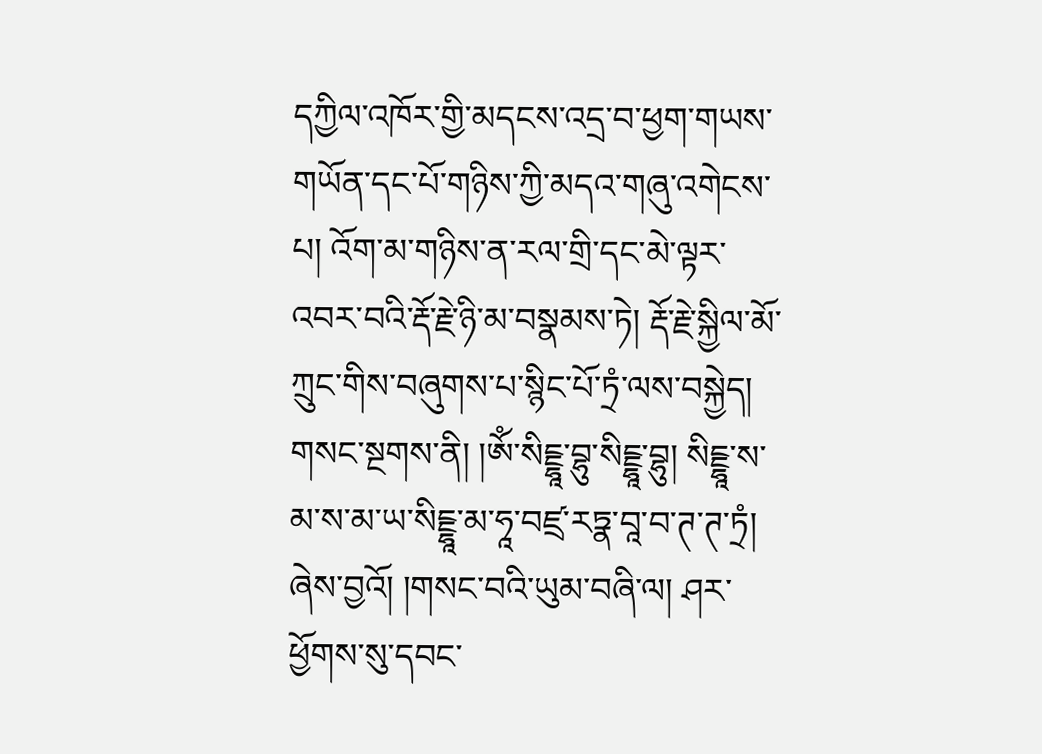དཀྱིལ་འཁོར་གྱི་མདངས་འདྲ་བ་ཕྱག་གཡས་གཡོན་དང་པོ་གཉིས་ཀྱི་མདའ་གཞུ་འགེངས་པ། འོག་མ་གཉིས་ན་རལ་གྲི་དང་མེ་ལྟར་འབར་བའི་རྡོ་རྗེ་ཉི་མ་བསྣམས་ཏེ། རྡོ་རྗེ་སྐྱིལ་མོ་ཀྲུང་གིས་བཞུགས་པ་སྙིང་པོ་ཏྲཾ་ལས་བསྐྱེད། གསང་སྔགས་ནི། །ཨོཾ་སིངྔྷཱ་བྷུ་སིངྔྷཱ་བྷུ། སིངྔྷཱ་ས་མ་ས་མ་ཡ་སིངྔྷཱ་མ་ཧཱ་བཛྲ་རཏྣ་བཱ་བ་ཊ་ཊ་ཏྲཾ། ཞེས་བྱའོ། །གསང་བའི་ཡུམ་བཞི་ལ། ཤར་ཕྱོགས་སུ་དབང་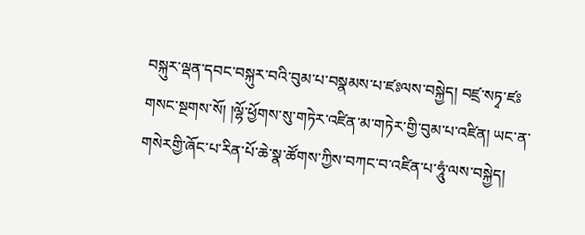བསྐུར་ལྡན་དབང་བསྐུར་བའི་བུམ་པ་བསྣམས་པ་ཛཿལས་བསྐྱེད། བཛྲ་སཏྭ་ཛཿ གསང་སྔགས་སོ། །ལྷོ་ཕྱོགས་སུ་གཏེར་འཛིན་མ་གཏེར་གྱི་བུམ་པ་འཛིན། ཡང་ན་གསེརགྱི་ཞོང་པ་རིན་པོ་ཆེ་སྣ་ཚོགས་ཀྱིས་བཀང་བ་འཛིན་པ་ཧཱུཾ་ལས་བསྐྱེད།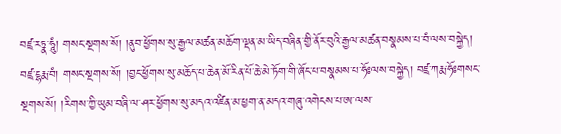བཛྲ་རཏྣ་ཧཱུཾ། གསང་སྔགས་སོ། །ནུབ་ཕྱོགས་སུ་རྒྱལ་མཚན་མཆོག་ལྡན་མ་ཡིད་བཞིན་གྱི་ནོར་བུའི་རྒྱལ་མཚན་བསྣམས་པ་བཾ་ལས་བསྐྱེད། བཛྲ་ངྷརྨ་བཾ། གསང་སྔགས་སོ། །བྱང་ཕྱོགས་སུ་མཆོད་པ་ཆེན་མོ་རིན་པོ་ཆེ་མེ་ཏོག་གི་ཞོང་པ་བསྣམས་པ་ཧོཿལས་བསྐྱེད། བཛྲ་ཀརྨ་ཧོཿགསང་སྔགས་སོ། །རིགས་ཀྱི་ཡུམ་བཞི་ལ་ཤར་ཕྱོགས་སུ་མདའ་འཛིན་མ་ཕྱག་ན་མདའ་གཞུ་འགེངས་པ་ཨ་ལས་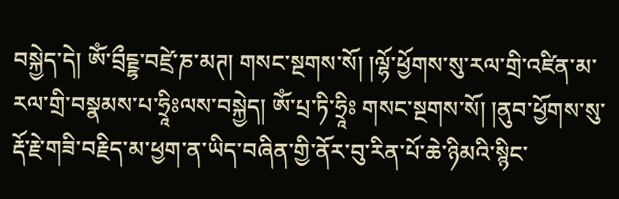བསྐྱེད་དེ། ཨོཾ་བྲྀངྔྷ་བཛྲེ་ཎ་མཊ། གསང་སྔགས་སོ། །ལྷོ་ཕྱོགས་སུ་རལ་གྲི་འཛིན་མ་རལ་གྲི་བསྣམས་པ་ཧྲཱིཿལས་བསྐྱེད། ཨོཾ་པྲ་ཏི་ཧྲཱིཿ གསང་སྔགས་སོ། །ནུབ་ཕྱོགས་སུ་རྡོ་རྗེ་གཟི་བརྗིད་མ་ཕྱག་ན་ཡིད་བཞིན་གྱི་ནོར་བུ་རིན་པོ་ཆེ་ཉིམའི་སྙིང་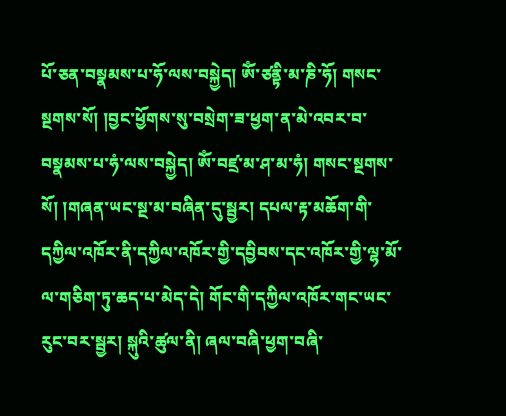པོ་ཅན་བསྣམས་པ་ཧོ་ལས་བསྐྱེད། ཨོཾ་ཙནྟི་མ་ཎི་ཧོ། གསང་སྔགས་སོ། །བྱང་ཕྱོགས་སུ་བསྲེག་ཟ་ཕྱག་ན་མེ་འབར་བ་བསྣམས་པ་ཧཾ་ལས་བསྐྱེད། ཨོཾ་བཛྲ་མ་ཤ་མ་ཧཾ། གསང་སྔགས་སོ། །གཞན་ཡང་སྔ་མ་བཞིན་དུ་སྦྱར། དཔལ་རྟ་མཆོག་གི་དཀྱིལ་འཁོར་ནི་དཀྱིལ་འཁོར་གྱི་དབྱིབས་དང་འཁོར་གྱི་ལྷ་མོ་ལ་གཅིག་ཏུ་ཆད་པ་མེད་དེ། གོང་གི་དཀྱིལ་འཁོར་གང་ཡང་རུང་བར་སྦྱར། སྐུའི་ཚུལ་ནི། ཞལ་བཞི་ཕྱག་བཞི་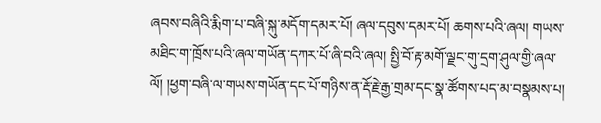ཞབས་བཞིའི་རྨིག་པ་བཞི་སྐུ་མདོག་དམར་པོ། ཞལ་དབུས་དམར་པོ། ཆགས་པའི་ཞལ། གཡས་མཐིང་ག་ཁྲོས་པའི་ཞལ་གཡོན་དཀར་པོ་ཞི་བའི་ཞལ། སྤྱི་བོ་རྟ་མགོ་ལྗང་གུ་དྲག་ཤུལ་གྱི་ཞལ་ལོ། །ཕྱག་བཞི་ལ་གཡས་གཡོན་དང་པོ་གཉིས་ན་རྡོ་རྗེ་རྒྱ་གྲམ་དང་སྣ་ཚོགས་པད་མ་བསྣམས་པ།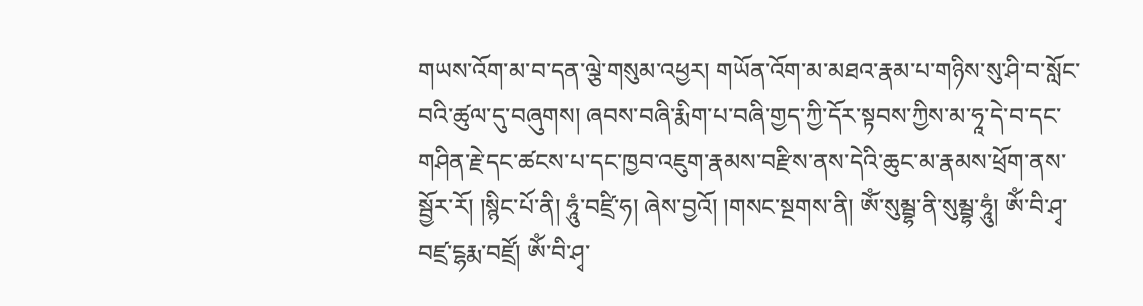གཡས་འོག་མ་བ་དན་ལྕེ་གསུམ་འཕྱར། གཡོན་འོག་མ་མཐའ་རྣམ་པ་གཉིས་སུ་ཤི་བ་སློང་བའི་ཚུལ་དུ་བཞུགས། ཞབས་བཞི་རྨིག་པ་བཞི་གྱད་ཀྱི་དོར་སྟབས་ཀྱིས་མ་ཧཱ་དེ་བ་དང་གཤིན་རྗེ་དང་ཚངས་པ་དང་ཁྱབ་འཇུག་རྣམས་བརྫིས་ནས་དེའི་ཆུང་མ་རྣམས་ཕྲོག་ནས་སྦྱོར་རོ། །སྙིང་པོ་ནི། ཧཱུཾ་བཛྲི་ཧ། ཞེས་བྱའོ། །གསང་སྔགས་ནི། ཨོཾ་སུམྦྷ་ནི་སུམྦྷ་ཧཱུཾ། ཨོཾ་བི་ཤྭ་བཛྲ་ངྷརྨ་བཛྲོ། ཨོཾ་བི་ཤྭ་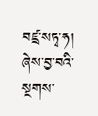བཛྲ་སཏྭ་ཧ། ཞེས་བྱ་བའི་སྔགས་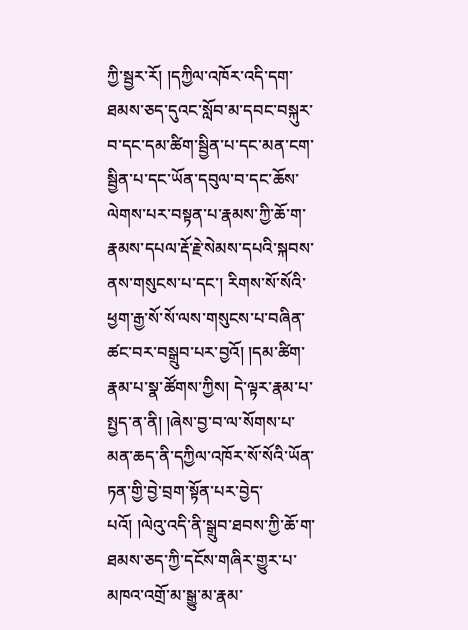ཀྱི་སྦྱར་རོ། །དཀྱིལ་འཁོར་འདི་དག་ཐམས་ཅད་དུའང་སློབ་མ་དབང་བསྐུར་བ་དང་དམ་ཚིག་སྦྱིན་པ་དང་མན་ངག་སྦྱིན་པ་དང་ཡོན་དབུལ་བ་དང་ཆོས་ལེགས་པར་བསྟན་པ་རྣམས་ཀྱི་ཆོ་ག་རྣམས་དཔལ་རྡོ་རྗེ་སེམས་དཔའི་སྐབས་ནས་གསུངས་པ་དང་། རིགས་སོ་སོའི་ཕྱག་རྒྱ་སོ་སོ་ལས་གསུངས་པ་བཞིན་ཚང་བར་བསྒྲུབ་པར་བྱའོ། །དམ་ཚིག་རྣམ་པ་སྣ་ཚོགས་ཀྱིས། དེ་ལྟར་རྣམ་པ་སྤྱད་ན་ནི། །ཞེས་བྱ་བ་ལ་སོགས་པ་མན་ཆད་ནི་དཀྱིལ་འཁོར་སོ་སོའི་ཡོན་ཏན་གྱི་བྱེ་བྲག་སྟོན་པར་བྱེད་པའོ། །ལེའུ་འདི་ནི་སྒྲུབ་ཐབས་ཀྱི་ཆོ་ག་ཐམས་ཅད་ཀྱི་དངོས་གཞིར་གྱུར་པ་མཁའ་འགྲོ་མ་སྒྱུ་མ་རྣམ་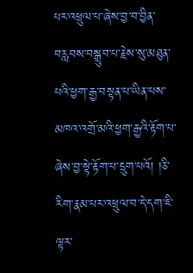པར་འཕྲུལ་པ་ཞེས་བྱ་བ་བྱིན་བརླབས་བསྒྲུབ་པ་རྗེས་སུ་མཐུན་པའི་ཕྱག་རྒྱ་བསྟན་པ་ཡིན་པས་མཁའ་འགྲོ་མའི་ཕྱག་རྒྱའི་རྟོག་པ་ཞེས་བྱ་སྟེ་རྟོག་པ་དྲུག་པའོ། །ཅི་རིག་རྣམ་པར་འཕྲུལ་བ་དེ་དག་ཇི་ལྟར་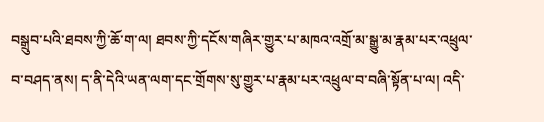བསྒྲུབ་པའི་ཐབས་ཀྱི་ཆོ་ག་ལ། ཐབས་ཀྱི་དངོས་གཞིར་གྱུར་པ་མཁའ་འགྲོ་མ་སྒྱུ་མ་རྣམ་པར་འཕྲུལ་བ་བཤད་ནས། ད་ནི་དེའི་ཡན་ལག་དང་གྲོགས་སུ་གྱུར་པ་རྣམ་པར་འཕྲུལ་བ་བཞི་སྟོན་པ་ལ། འདི་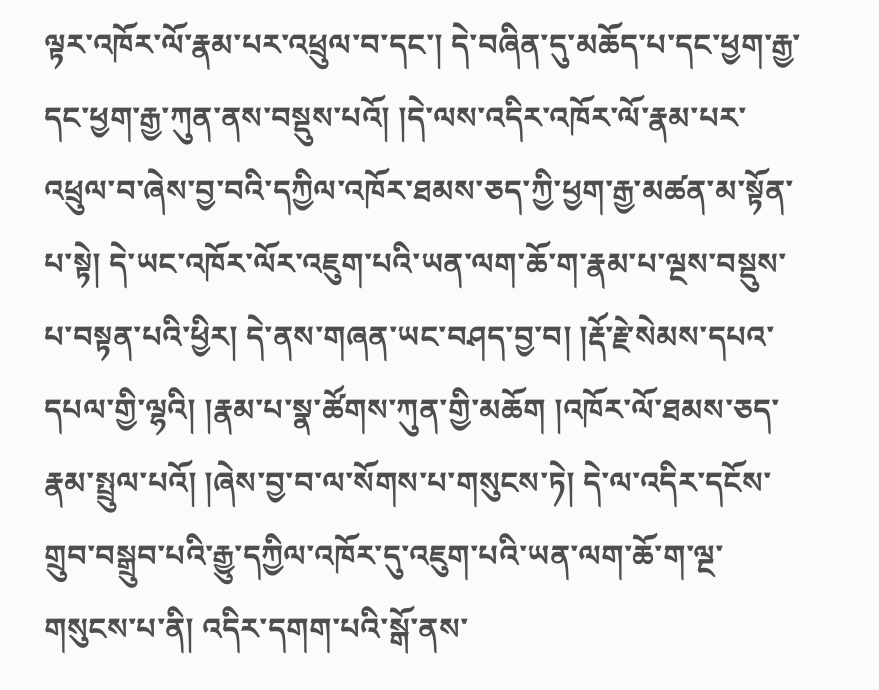ལྟར་འཁོར་ལོ་རྣམ་པར་འཕྲུལ་བ་དང་། དེ་བཞིན་དུ་མཆོད་པ་དང་ཕྱག་རྒྱ་དང་ཕྱག་རྒྱ་ཀུན་ནས་བསྡུས་པའོ། །དེ་ལས་འདིར་འཁོར་ལོ་རྣམ་པར་འཕྲུལ་བ་ཞེས་བྱ་བའི་དཀྱིལ་འཁོར་ཐམས་ཅད་ཀྱི་ཕྱག་རྒྱ་མཚན་མ་སྟོན་པ་སྟེ། དེ་ཡང་འཁོར་ལོར་འཇུག་པའི་ཡན་ལག་ཆོ་ག་རྣམ་པ་ལྔས་བསྡུས་པ་བསྟན་པའི་ཕྱིར། དེ་ནས་གཞན་ཡང་བཤད་བྱ་བ། །རྡོ་རྗེ་སེམས་དཔའ་དཔལ་གྱི་ལྷའི། །རྣམ་པ་སྣ་ཚོགས་ཀུན་གྱི་མཆོག །འཁོར་ལོ་ཐམས་ཅད་རྣམ་སྤྲུལ་པའོ། །ཞེས་བྱ་བ་ལ་སོགས་པ་གསུངས་ཏེ། དེ་ལ་འདིར་དངོས་གྲུབ་བསྒྲུབ་པའི་རྒྱུ་དཀྱིལ་འཁོར་དུ་འཇུག་པའི་ཡན་ལག་ཆོ་ག་ལྔ་གསུངས་པ་ནི། འདིར་དགག་པའི་སྒོ་ནས་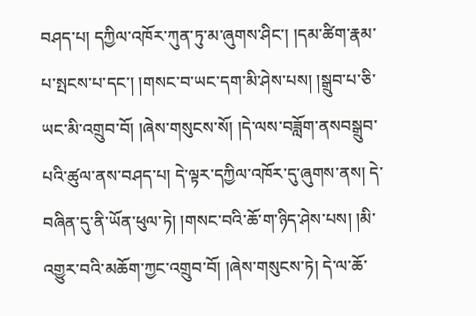བཤད་པ། དཀྱིལ་འཁོར་ཀུན་ཏུ་མ་ཞུགས་ཤིང་། །དམ་ཚིག་རྣམ་པ་སྤངས་པ་དང་། །གསང་བ་ཡང་དག་མི་ཤེས་པས། །སྒྲུབ་པ་ཅི་ཡང་མི་འགྲུབ་བོ། །ཞེས་གསུངས་སོ། །དེ་ལས་བཟློག་ནསབསྒྲུབ་པའི་ཚུལ་ནས་བཤད་པ། དེ་ལྟར་དཀྱིལ་འཁོར་དུ་ཞུགས་ནས། དེ་བཞིན་དུ་ནི་ཡོན་ཕུལ་ཏེ། །གསང་བའི་ཆོ་ག་ཉིད་ཤེས་པས། །མི་འགྱུར་བའི་མཆོག་ཀྱང་འགྲུབ་བོ། །ཞེས་གསུངས་ཏེ། དེ་ལ་ཆོ་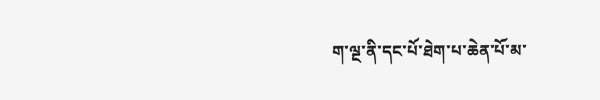ག་ལྔ་ནི་དང་པོ་ཐེག་པ་ཆེན་པོ་མ་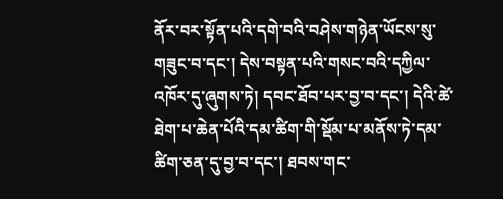ནོར་བར་སྟོན་པའི་དགེ་བའི་བཤེས་གཉེན་ཡོངས་སུ་གཟུང་བ་དང་། དེས་བསྟན་པའི་གསང་བའི་དཀྱིལ་འཁོར་དུ་ཞུགས་ཏེ། དབང་ཐོབ་པར་བྱ་བ་དང་། དེའི་ཚེ་ཐེག་པ་ཆེན་པོའི་དམ་ཚིག་གི་སྡོམ་པ་མནོས་ཏེ་དམ་ཚིག་ཅན་དུ་བྱ་བ་དང་། ཐབས་གང་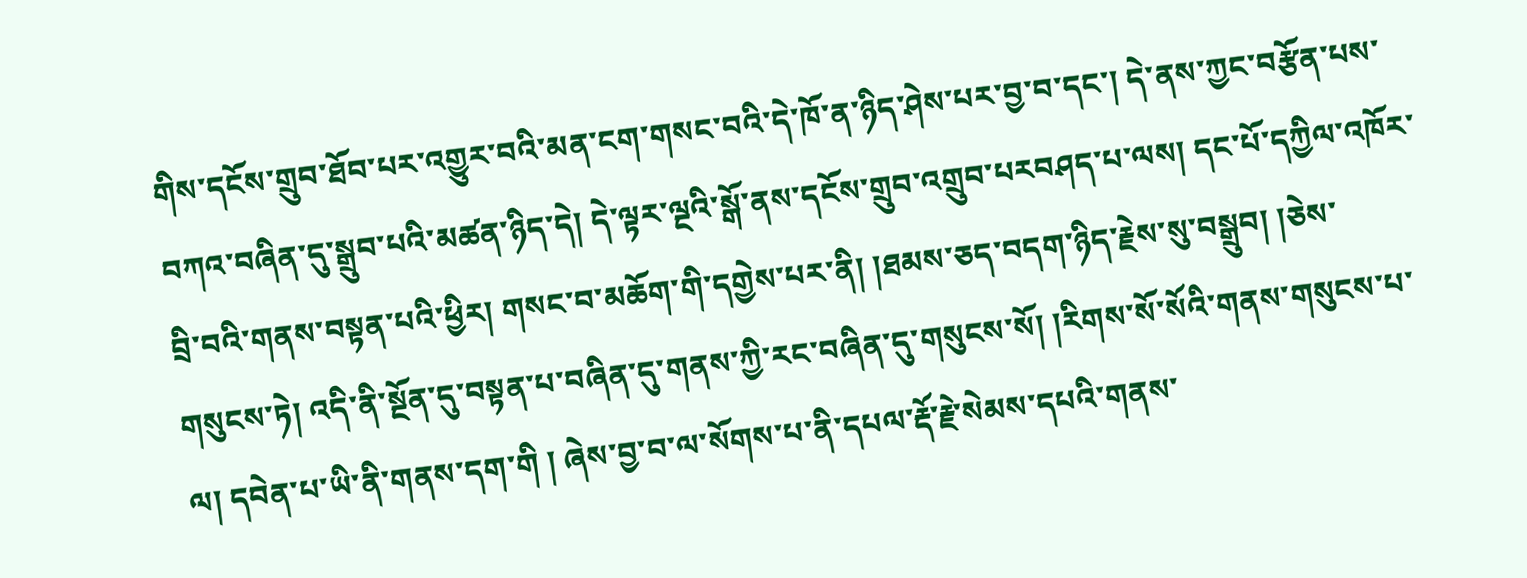གིས་དངོས་གྲུབ་ཐོབ་པར་འགྱུར་བའི་མན་ངག་གསང་བའི་དེ་ཁོ་ན་ཉིད་ཤེས་པར་བྱ་བ་དང་། དེ་ནས་ཀྱང་བརྩོན་པས་བཀའ་བཞིན་དུ་སྒྲུབ་པའི་མཚན་ཉིད་དེ། དེ་ལྟར་ལྔའི་སྒོ་ནས་དངོས་གྲུབ་འགྲུབ་པརབཤད་པ་ལས། དང་པོ་དཀྱིལ་འཁོར་བྲི་བའི་གནས་བསྟན་པའི་ཕྱིར། གསང་བ་མཆོག་གི་དགྱེས་པར་ནི། །ཐམས་ཅད་བདག་ཉིད་རྗེས་སུ་བསྒྲུབ། །ཅེས་གསུངས་ཏེ། འདི་ནི་སྔོན་དུ་བསྟན་པ་བཞིན་དུ་གནས་ཀྱི་རང་བཞིན་དུ་གསུངས་སོ། །རིགས་སོ་སོའི་གནས་གསུངས་པ་ལ། དབེན་པ་ཡི་ནི་གནས་དག་གི ། ཞེས་བྱ་བ་ལ་སོགས་པ་ནི་དཔལ་རྡོ་རྗེ་སེམས་དཔའི་གནས་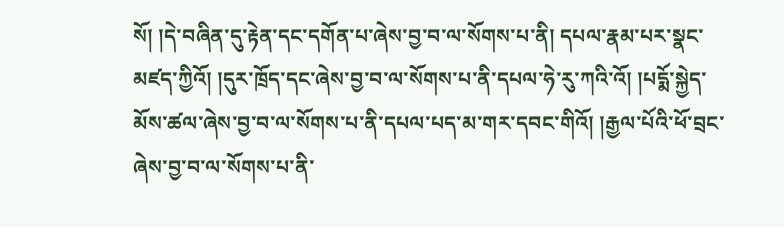སོ། །དེ་བཞིན་དུ་རྟེན་དང་དགོན་པ་ཞེས་བྱ་བ་ལ་སོགས་པ་ནི། དཔལ་རྣམ་པར་སྣང་མཛད་ཀྱིའོ། །དུར་ཁྲོད་དང་ཞེས་བྱ་བ་ལ་སོགས་པ་ནི་དཔལ་ཧེ་རུ་ཀའི་འོ། །པདྨོ་སྐྱེད་མོས་ཚལ་ཞེས་བྱ་བ་ལ་སོགས་པ་ནི་དཔལ་པད་མ་གར་དབང་གིའོ། །རྒྱལ་པོའི་ཕོ་བྲང་ཞེས་བྱ་བ་ལ་སོགས་པ་ནི་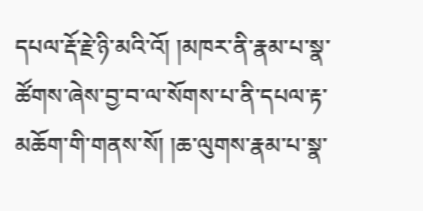དཔལ་རྡོ་རྗེ་ཉི་མའི་འོ། །མཁར་ནི་རྣམ་པ་སྣ་ཚོགས་ཞེས་བྱ་བ་ལ་སོགས་པ་ནི་དཔལ་རྟ་མཆོག་གི་གནས་སོ། །ཆ་ལུགས་རྣམ་པ་སྣ་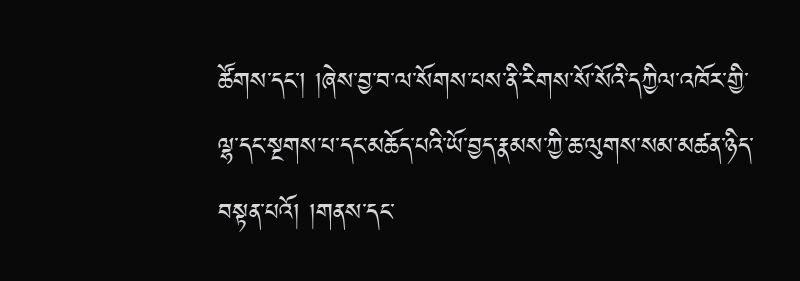ཚོགས་དང་། །ཞེས་བྱ་བ་ལ་སོགས་པས་ནི་རིགས་སོ་སོའི་དཀྱིལ་འཁོར་གྱི་ལྷ་དང་སྔགས་པ་དང་མཆོད་པའི་ཡོ་བྱད་རྣམས་ཀྱི་ཆ་ལུགས་སམ་མཚན་ཉིད་བསྟན་པའོ། །གནས་དང་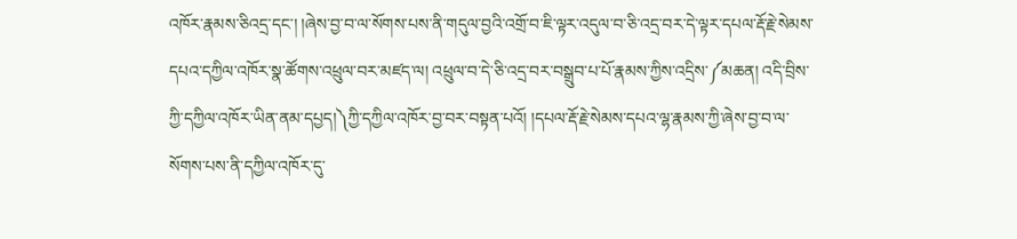འཁོར་རྣམས་ཅིའདྲ་དང་། །ཞེས་བྱ་བ་ལ་སོགས་པས་ནི་གདུལ་བྱའི་འགྲོ་བ་ཇི་ལྟར་འདུལ་བ་ཅི་འདྲ་བར་དེ་ལྟར་དཔལ་རྡོ་རྗེ་སེམས་དཔའ་དཀྱིལ་འཁོར་སྣ་ཚོགས་འཕྲུལ་བར་མཛད་ལ། འཕྲུལ་བ་དེ་ཅི་འདྲ་བར་བསྒྲུབ་པ་པོ་རྣམས་ཀྱིས་འདྲིས་༼མཆན། འདི་བྲིས་ཀྱི་དཀྱིལ་འཁོར་ཡིན་ནམ་དཔྱད།༽ཀྱི་དཀྱིལ་འཁོར་བྱ་བར་བསྟན་པའོ། །དཔལ་རྡོ་རྗེ་སེམས་དཔའ་ལྷ་རྣམས་ཀྱི་ཞེས་བྱ་བ་ལ་སོགས་པས་ནི་དཀྱིལ་འཁོར་དུ་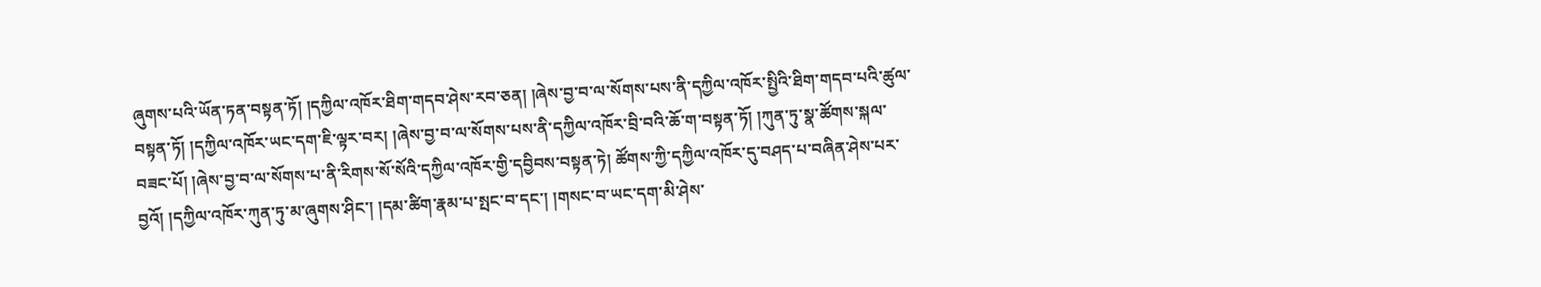ཞུགས་པའི་ཡོན་ཏན་བསྟན་ཏོ། །དཀྱིལ་འཁོར་ཐིག་གདབ་ཤེས་རབ་ཅན། །ཞེས་བྱ་བ་ལ་སོགས་པས་ནི་དཀྱིལ་འཁོར་སྤྱིའི་ཐིག་གདབ་པའི་ཚུལ་བསྟན་ཏོ། །དཀྱིལ་འཁོར་ཡང་དག་ཇི་ལྟར་བར། །ཞེས་བྱ་བ་ལ་སོགས་པས་ནི་དཀྱིལ་འཁོར་བྲི་བའི་ཆོ་ག་བསྟན་ཏོ། །ཀུན་ཏུ་སྣ་ཚོགས་སྐལ་བཟང་པོ། །ཞེས་བྱ་བ་ལ་སོགས་པ་ནི་རིགས་སོ་སོའི་དཀྱིལ་འཁོར་གྱི་དབྱིབས་བསྟན་ཏེ། ཚོགས་ཀྱི་དཀྱིལ་འཁོར་དུ་བཤད་པ་བཞིན་ཤེས་པར་བྱའོ། །དཀྱིལ་འཁོར་ཀུན་ཏུ་མ་ཞུགས་ཤིང་། །དམ་ཚིག་རྣམ་པ་སྤང་བ་དང་། །གསང་བ་ཡང་དག་མི་ཤེས་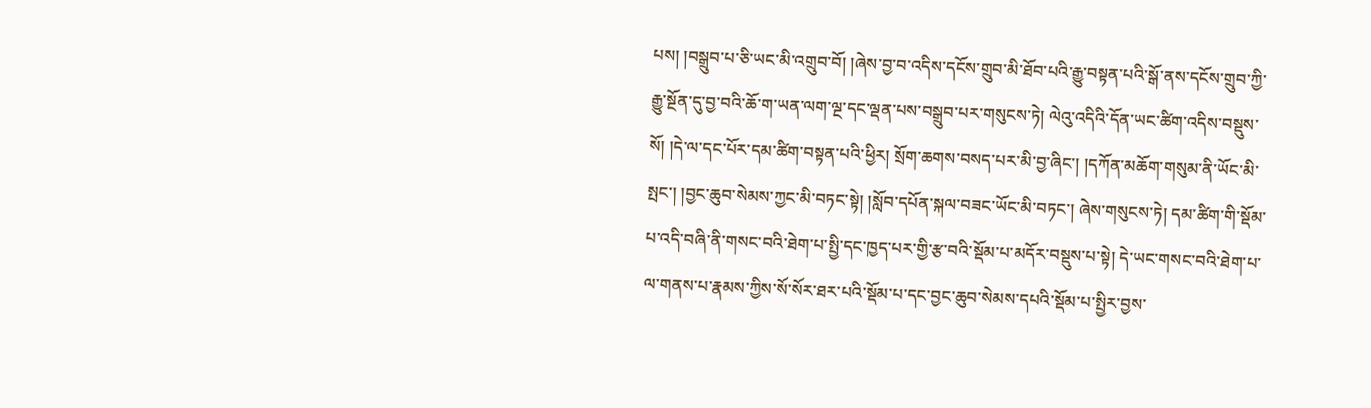པས། །བསྒྲུབ་པ་ཅི་ཡང་མི་འགྲུབ་བོ། །ཞེས་བྱ་བ་འདིས་དངོས་གྲུབ་མི་ཐོབ་པའི་རྒྱུ་བསྟན་པའི་སྒོ་ནས་དངོས་གྲུབ་ཀྱི་རྒྱུ་སྔོན་དུ་བྱ་བའི་ཆོ་ག་ཡན་ལག་ལྔ་དང་ལྡན་པས་བསྒྲུབ་པར་གསུངས་ཏེ། ལེའུ་འདིའི་དོན་ཡང་ཚིག་འདིས་བསྡུས་སོ། །དེ་ལ་དང་པོར་དམ་ཚིག་བསྟན་པའི་ཕྱིར། སྲོག་ཆགས་བསད་པར་མི་བྱ་ཞིང་། །དཀོན་མཆོག་གསུམ་ནི་ཡོང་མི་སྤང་། །བྱང་ཆུབ་སེམས་ཀྱང་མི་བཏང་སྟེ། །སློབ་དཔོན་སྐལ་བཟང་ཡོང་མི་བཏང་། ཞེས་གསུངས་ཏེ། དམ་ཚིག་གི་སྡོམ་པ་འདི་བཞི་ནི་གསང་བའི་ཐེག་པ་སྤྱི་དང་ཁྱད་པར་གྱི་རྩ་བའི་སྡོམ་པ་མདོར་བསྡུས་པ་སྟེ། དེ་ཡང་གསང་བའི་ཐེག་པ་ལ་གནས་པ་རྣམས་ཀྱིས་སོ་སོར་ཐར་པའི་སྡོམ་པ་དང་བྱང་ཆུབ་སེམས་དཔའི་སྡོམ་པ་སྤྱིར་བྱས་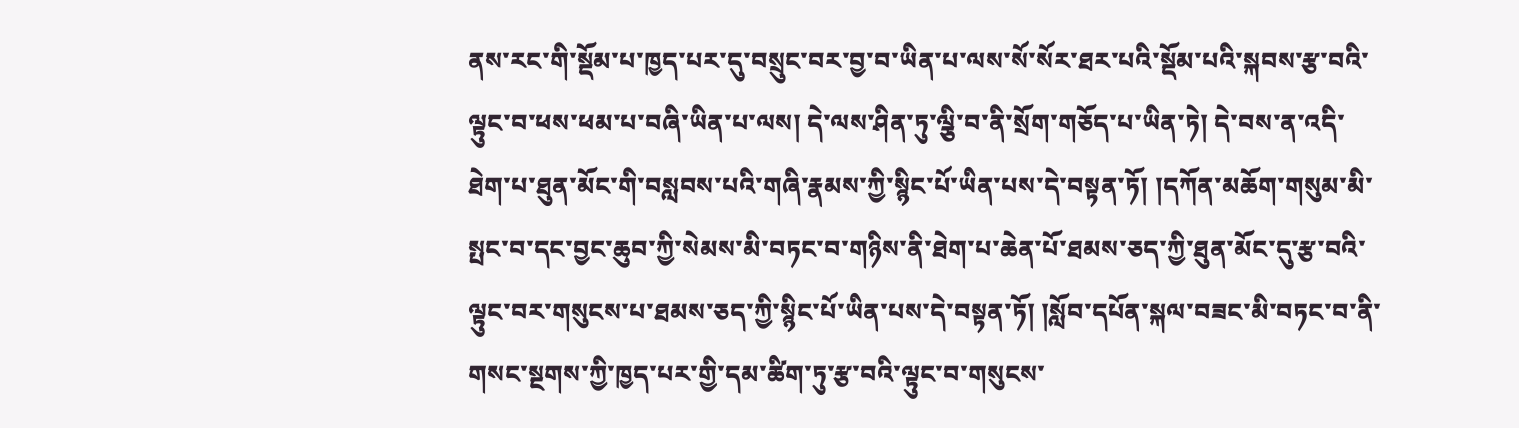ནས་རང་གི་སྡོམ་པ་ཁྱད་པར་དུ་བསྲུང་བར་བྱ་བ་ཡིན་པ་ལས་སོ་སོར་ཐར་པའི་སྡོམ་པའི་སྐབས་རྩ་བའི་ལྟུང་བ་ཕས་ཕམ་པ་བཞི་ཡིན་པ་ལས། དེ་ལས་ཤིན་ཏུ་ལྕི་བ་ནི་སྲོག་གཅོད་པ་ཡིན་ཏེ། དེ་བས་ན་འདི་ཐེག་པ་ཐུན་མོང་གི་བསླབས་པའི་གཞི་རྣམས་ཀྱི་སྙིང་པོ་ཡིན་པས་དེ་བསྟན་ཏོ། །དཀོན་མཆོག་གསུམ་མི་སྤང་བ་དང་བྱང་ཆུབ་ཀྱི་སེམས་མི་བཏང་བ་གཉིས་ནི་ཐེག་པ་ཆེན་པོ་ཐམས་ཅད་ཀྱི་ཐུན་མོང་དུ་རྩ་བའི་ལྟུང་བར་གསུངས་པ་ཐམས་ཅད་ཀྱི་སྙིང་པོ་ཡིན་པས་དེ་བསྟན་ཏོ། །སློབ་དཔོན་སྐལ་བཟང་མི་བཏང་བ་ནི་གསང་སྔགས་ཀྱི་ཁྱད་པར་གྱི་དམ་ཚིག་ཏུ་རྩ་བའི་ལྟུང་བ་གསུངས་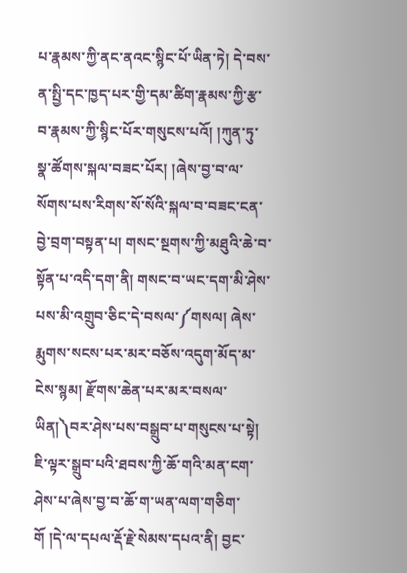པ་རྣམས་ཀྱི་ནང་ནའང་སྙིང་པོ་ཡིན་ཏེ། དེ་བས་ན་སྤྱི་དང་ཁྱད་པར་གྱི་དམ་ཚིག་རྣམས་ཀྱི་རྩ་བ་རྣམས་ཀྱི་སྙིང་པོར་གསུངས་པའོ། །ཀུན་ཏུ་སྣ་ཚོགས་སྐལ་བཟང་པོར། །ཞེས་བྱ་བ་ལ་སོགས་པས་རིགས་སོ་སོའི་སྐལ་བ་བཟང་ངན་བྱེ་བྲག་བསྟན་པ། གསང་སྔགས་ཀྱི་མཐུའི་ཆེ་བ་སྟོན་པ་འདི་དག་ནི། གསང་བ་ཡང་དག་མི་ཤེས་པས་མི་འགྲུབ་ཅིང་དེ་བསལ་༼གསལ། ཞེས་རྨུགས་སངས་པར་མར་བཅོས་འདུག་མོད་མ་ངེས་སྙམ། རྫོགས་ཆེན་པར་མར་བསལ་ཡིན།༽བར་ཤེས་པས་བསྒྲུབ་པ་གསུངས་པ་སྟེ། ཇི་ལྟར་སྒྲུབ་པའི་ཐབས་ཀྱི་ཆོ་གའི་མན་ངག་ཤེས་པ་ཞེས་བྱ་བ་ཆོ་ག་ཡན་ལག་གཅིག་གོ །དེ་ལ་དཔལ་རྡོ་རྗེ་སེམས་དཔའ་ནི། བྱང་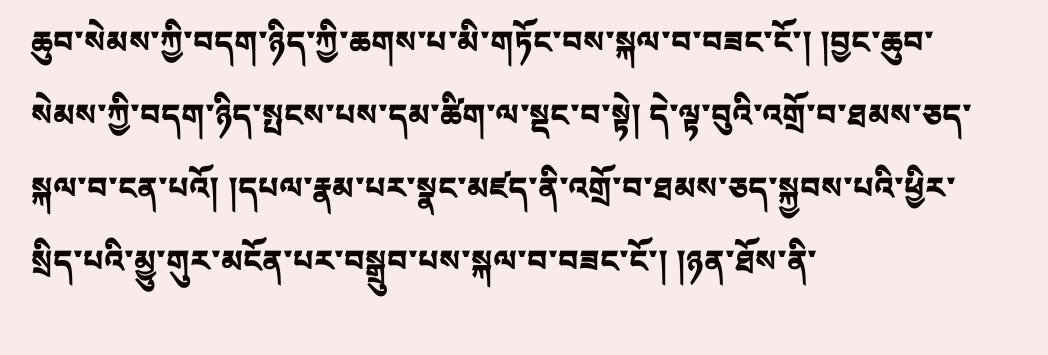ཆུབ་སེམས་ཀྱི་བདག་ཉིད་ཀྱི་ཆགས་པ་མི་གཏོང་བས་སྐལ་བ་བཟང་ངོ་། །བྱང་ཆུབ་སེམས་ཀྱི་བདག་ཉིད་སྤངས་པས་དམ་ཚིག་ལ་སྡང་བ་སྟེ། དེ་ལྟ་བུའི་འགྲོ་བ་ཐམས་ཅད་སྐལ་བ་ངན་པའོ། །དཔལ་རྣམ་པར་སྣང་མཛད་ནི་འགྲོ་བ་ཐམས་ཅད་སྐྱབས་པའི་ཕྱིར་སྲིད་པའི་མྱུ་གུར་མངོན་པར་བསྒྲུབ་པས་སྐལ་བ་བཟང་ངོ་། །ཉན་ཐོས་ནི་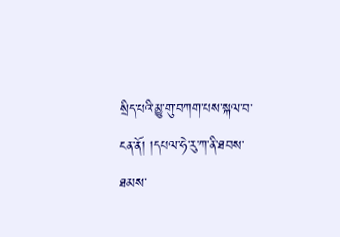སྲིད་པའི་མྱུ་གུ་བཀག་པས་སྐལ་བ་ངན་ནོ། །དཔལ་ཧེ་རུ་ཀ་ནི་ཐབས་ཐམས་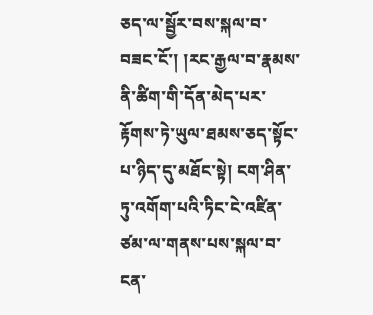ཅད་ལ་སྦྱོར་བས་སྐལ་བ་བཟང་ངོ་། །རང་རྒྱལ་བ་རྣམས་ནི་ཚིག་གི་དོན་མེད་པར་རྟོགས་ཏེ་ཡུལ་ཐམས་ཅད་སྟོང་པ་ཉིད་དུ་མཐོང་སྟེ། ངག་ཤིན་ཏུ་འགོག་པའི་ཏིང་ངེ་འཛིན་ཙམ་ལ་གནས་པས་སྐལ་བ་ངན་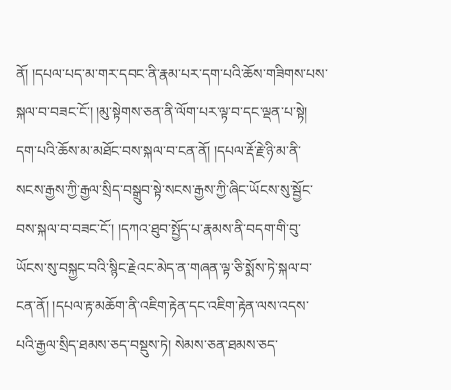ནོ། །དཔལ་པད་མ་གར་དབང་ནི་རྣམ་པར་དག་པའི་ཆོས་གཟིགས་པས་སྐལ་བ་བཟང་ངོ་། །མུ་སྟེགས་ཅན་ནི་ལོག་པར་ལྟ་བ་དང་ལྡན་པ་སྟེ། དག་པའི་ཆོས་མ་མཐོང་བས་སྐལ་བ་ངན་ནོ། །དཔལ་རྡོ་རྗེ་ཉི་མ་ནི་སངས་རྒྱས་ཀྱི་རྒྱལ་སྲིད་བསྒྲུབ་སྟེ་སངས་རྒྱས་ཀྱི་ཞིང་ཡོངས་སུ་སྦྱོང་བས་སྐལ་བ་བཟང་ངོ་། །དཀའ་ཐུབ་སྤྱོད་པ་རྣམས་ནི་བདག་གི་བུ་ཡོངས་སུ་བསྐྱང་བའི་སྙིང་རྗེའང་མེད་ན་གཞན་ལྟ་ཅི་སྨོས་ཏེ་སྐལ་བ་ངན་ནོ། །དཔལ་རྟ་མཆོག་ནི་འཇིག་རྟེན་དང་འཇིག་རྟེན་ལས་འདས་པའི་རྒྱལ་སྲིད་ཐམས་ཅད་བསྡུས་ཏེ། སེམས་ཅན་ཐམས་ཅད་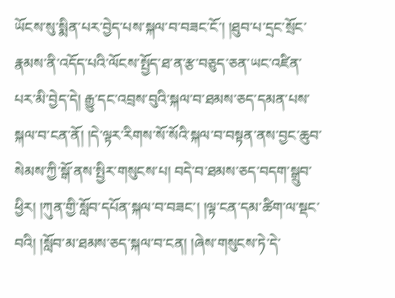ཡོངས་སུ་སྨིན་པར་བྱེད་པས་སྐལ་བ་བཟང་ངོ་། །ཐུབ་པ་དྲང་སྲོང་རྣམས་ནི་འདོད་པའི་ལོངས་སྤྱོད་ཐ་ན་རྩ་བཅུད་ཅན་ཡང་འཛིན་པར་མི་བྱེད་དེ། རྒྱུ་དང་འབྲས་བུའི་སྐལ་བ་ཐམས་ཅད་དམན་པས་སྐལ་བ་ངན་ནོ། །དེ་ལྟར་རིགས་སོ་སོའི་སྐལ་བ་བསྟན་ནས་བྱང་ཆུབ་སེམས་ཀྱི་སྒོ་ནས་སྤྱིར་གསུངས་པ། བདེ་བ་ཐམས་ཅད་བདག་སྒྲུབ་ཕྱིར། །ཀུན་གྱི་སློབ་དཔོན་སྐལ་བ་བཟང་། །ལྟ་ངན་དམ་ཚིག་ལ་སྡང་བའི། །སློབ་མ་ཐམས་ཅད་སྐལ་བ་ངན། །ཞེས་གསུངས་ཏེ་དེ་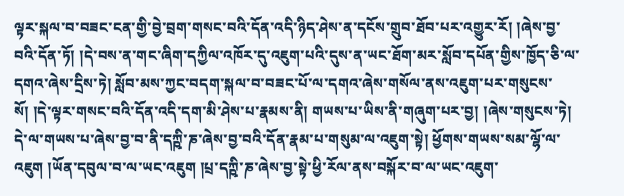ལྟར་སྐལ་བ་བཟང་ངན་གྱི་བྱེ་བྲག་གསང་བའི་དོན་འདི་ཉིད་ཤེས་ན་དངོས་གྲུབ་ཐོབ་པར་འགྱུར་རོ། །ཞེས་བྱ་བའི་དོན་ཏོ། །དེ་བས་ན་གང་ཞིག་དཀྱིལ་འཁོར་དུ་འཇུག་པའི་དུས་ན་ཡང་ཐོག་མར་སློབ་དཔོན་གྱིས་ཁྱོད་ཅི་ལ་དགའ་ཞེས་དྲིས་ཏེ། སློབ་མས་ཀྱང་བདག་སྐལ་བ་བཟང་པོ་ལ་དགའ་ཞེས་གསོལ་ནས་འཇུག་པར་གསུངས་སོ། །དེ་ལྟར་གསང་བའི་དོན་འདི་དག་མི་ཤེས་པ་རྣམས་ནི། གཡས་པ་ཡིས་ནི་གཞུག་པར་བྱ། །ཞེས་གསུངས་ཏེ། དེ་ལ་གཡས་པ་ཞེས་བྱ་བ་ནི་དཀྵི་ཎ་ཞེས་བྱ་བའི་དོན་རྣམ་པ་གསུམ་ལ་འཇུག་སྟེ། ཕྱོགས་གཡས་སམ་ལྷོ་ལ་འཇུག །ཡོན་དབུལ་བ་ལ་ཡང་འཇུག །པྲ་དཀྵི་ཎ་ཞེས་བྱ་སྟེ་ཕྱི་རོལ་ནས་བསྐོར་བ་ལ་ཡང་འཇུག་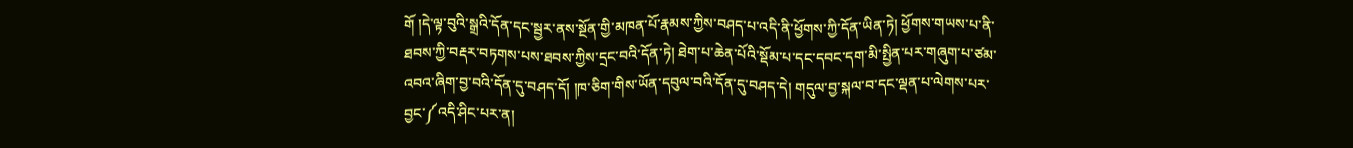གོ །དེ་ལྟ་བུའི་སྒྲའི་དོན་དང་སྦྱར་ནས་སྔོན་གྱི་མཁན་པོ་རྣམས་ཀྱིས་བཤད་པ་འདི་ནི་ཕྱོགས་ཀྱི་དོན་ཡིན་ཏེ། ཕྱོགས་གཡས་པ་ནི་ཐབས་ཀྱི་བརྡར་བཏགས་པས་ཐབས་ཀྱིས་དྲང་བའི་དོན་ཏེ། ཐེག་པ་ཆེན་པོའི་སྡོམ་པ་དང་དབང་དག་མི་སྤྱིན་པར་གཞུག་པ་ཙམ་འབའ་ཞིག་བྱ་བའི་དོན་དུ་བཤད་དོ། །ཁ་ཅིག་གིས་ཡོན་དབུལ་བའི་དོན་དུ་བཤད་དེ། གདུལ་བྱ་སྐལ་བ་དང་ལྡན་པ་ལེགས་པར་བྱང་༼འདི་ཤིང་པར་ན།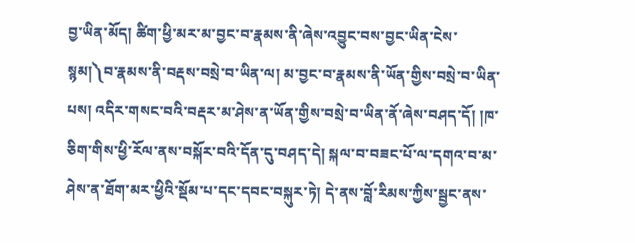བྱ་ཡིན་མོད། ཚིག་ཕྱི་མར་མ་བྱང་བ་རྣམས་ནི་ཞེས་འབྱུང་བས་བྱང་ཡིན་ངེས་སྙམ།༽བ་རྣམས་ནི་བརྡས་བསྲེ་བ་ཡིན་ལ། མ་བྱང་བ་རྣམས་ནི་ཡོན་གྱིས་བསྲེ་བ་ཡིན་པས། འདིར་གསང་བའི་བརྡར་མ་ཤེས་ན་ཡོན་གྱིས་བསྲེ་བ་ཡིན་ནོ་ཞེས་བཤད་དོ། །ཁ་ཅིག་གིས་ཕྱི་རོལ་ནས་བསྐོར་བའི་དོན་དུ་བཤད་དེ། སྐལ་བ་བཟང་པོ་ལ་དགའ་བ་མ་ཤེས་ན་ཐོག་མར་ཕྱིའི་སྡོམ་པ་དང་དབང་བསྐུར་ཏེ། དེ་ནས་བློ་རིམས་ཀྱིས་སྦྱང་ནས་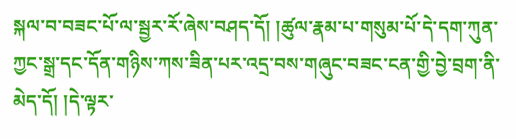སྐལ་བ་བཟང་པོ་ལ་སྦྱར་རོ་ཞེས་བཤད་དོ། །ཚུལ་རྣམ་པ་གསུམ་པོ་དེ་དག་ཀུན་ཀྱང་སྒྲ་དང་དོན་གཉིས་ཀས་ཟིན་པར་འདྲ་བས་གཞུང་བཟང་ངན་གྱི་བྱེ་བྲག་ནི་མེད་དོ། །དེ་ལྟར་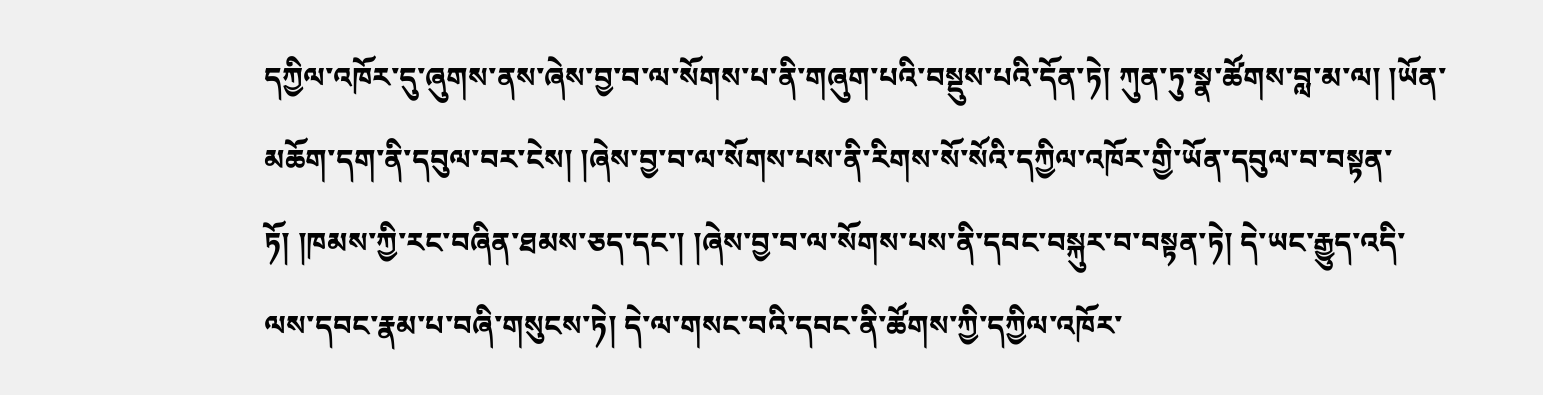དཀྱིལ་འཁོར་དུ་ཞུགས་ནས་ཞེས་བྱ་བ་ལ་སོགས་པ་ནི་གཞུག་པའི་བསྡུས་པའི་དོན་ཏེ། ཀུན་ཏུ་སྣ་ཚོགས་བླ་མ་ལ། །ཡོན་མཆོག་དག་ནི་དབུལ་བར་ངེས། །ཞེས་བྱ་བ་ལ་སོགས་པས་ནི་རིགས་སོ་སོའི་དཀྱིལ་འཁོར་གྱི་ཡོན་དབུལ་བ་བསྟན་ཏོ། །ཁམས་ཀྱི་རང་བཞིན་ཐམས་ཅད་དང་། །ཞེས་བྱ་བ་ལ་སོགས་པས་ནི་དབང་བསྐུར་བ་བསྟན་ཏེ། དེ་ཡང་རྒྱུད་འདི་ལས་དབང་རྣམ་པ་བཞི་གསུངས་ཏེ། དེ་ལ་གསང་བའི་དབང་ནི་ཚོགས་ཀྱི་དཀྱིལ་འཁོར་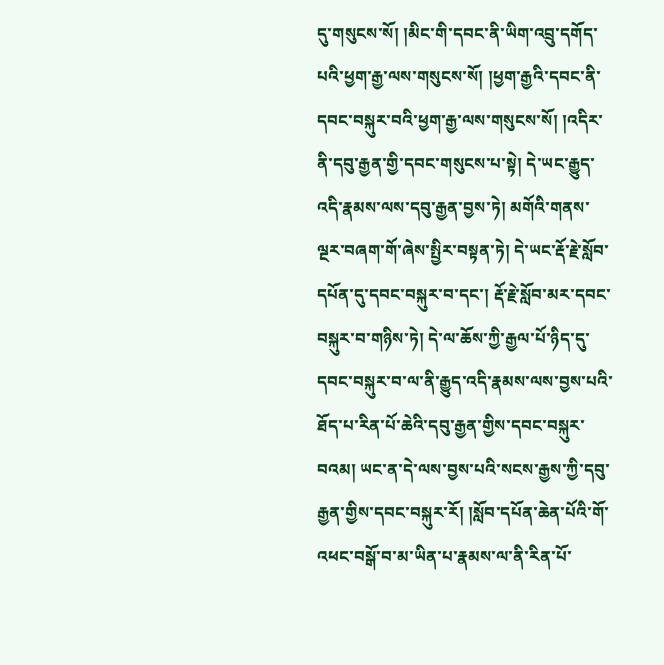དུ་གསུངས་སོ། །མིང་གི་དབང་ནི་ཡིག་འབྲུ་དགོད་པའི་ཕྱག་རྒྱ་ལས་གསུངས་སོ། །ཕྱག་རྒྱའི་དབང་ནི་དབང་བསྐུར་བའི་ཕྱག་རྒྱ་ལས་གསུངས་སོ། །འདིར་ནི་དབུ་རྒྱན་གྱི་དབང་གསུངས་པ་སྟེ། དེ་ཡང་རྒྱུད་འདི་རྣམས་ལས་དབུ་རྒྱན་བྱས་ཏེ། མགོའི་གནས་ལྔར་བཞག་གོ་ཞེས་སྤྱིར་བསྟན་ཏེ། དེ་ཡང་རྡོ་རྗེ་སློབ་དཔོན་དུ་དབང་བསྐུར་བ་དང་། རྡོ་རྗེ་སློབ་མར་དབང་བསྐུར་བ་གཉིས་ཏེ། དེ་ལ་ཆོས་ཀྱི་རྒྱལ་པོ་ཉིད་དུ་དབང་བསྐུར་བ་ལ་ནི་རྒྱུད་འདི་རྣམས་ལས་བྱས་པའི་ཐོད་པ་རིན་པོ་ཆེའི་དབུ་རྒྱན་གྱིས་དབང་བསྐུར་བའམ། ཡང་ན་དེ་ལས་བྱས་པའི་སངས་རྒྱས་ཀྱི་དབུ་རྒྱན་གྱིས་དབང་བསྐུར་རོ། །སློབ་དཔོན་ཆེན་པོའི་གོ་འཕང་བསྒོ་བ་མ་ཡིན་པ་རྣམས་ལ་ནི་རིན་པོ་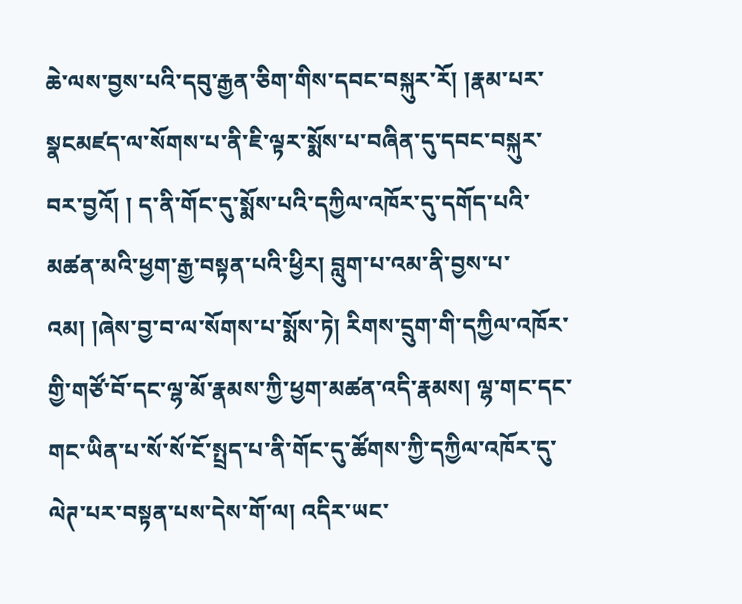ཆེ་ལས་བྱས་པའི་དབུ་རྒྱན་ཅིག་གིས་དབང་བསྐུར་རོ། །རྣམ་པར་སྣངམཛད་ལ་སོགས་པ་ནི་ཇི་ལྟར་སྨོས་པ་བཞིན་དུ་དབང་བསྐུར་བར་བྱའོ། ། ད་ནི་གོང་དུ་སྨོས་པའི་དཀྱིལ་འཁོར་དུ་དགོད་པའི་མཚན་མའི་ཕྱག་རྒྱ་བསྟན་པའི་ཕྱིར། བླུག་པ་འམ་ནི་བྱས་པ་འམ། །ཞེས་བྱ་བ་ལ་སོགས་པ་སྨོས་ཏེ། རིགས་དྲུག་གི་དཀྱིལ་འཁོར་གྱི་གཙོ་བོ་དང་ལྷ་མོ་རྣམས་ཀྱི་ཕྱག་མཚན་འདི་རྣམས། ལྷ་གང་དང་གང་ཡིན་པ་སོ་སོ་ངོ་སྤྲད་པ་ནི་གོང་དུ་ཚོགས་ཀྱི་དཀྱིལ་འཁོར་དུ་ལེཊ་པར་བསྟན་པས་དེས་གོ་ལ། འདིར་ཡང་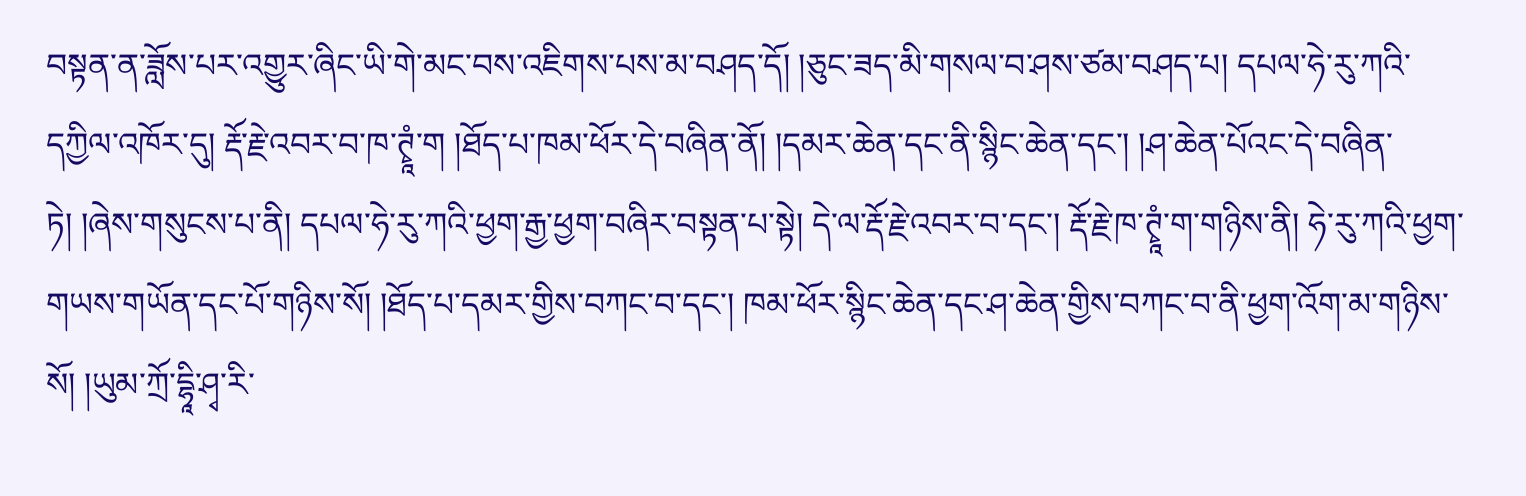བསྟན་ན་ཟློས་པར་འགྱུར་ཞིང་ཡི་གེ་མང་བས་འཇིགས་པས་མ་བཤད་དོ། །ཅུང་ཟད་མི་གསལ་བ་ཤས་ཙམ་བཤད་པ། དཔལ་ཧེ་རུ་ཀའི་དཀྱིལ་འཁོར་དུ། རྡོ་རྗེ་འབར་བ་ཁ་ཊྭཱཾ་ག །ཐོད་པ་ཁམ་ཕོར་དེ་བཞིན་ནོ། །དམར་ཆེན་དང་ནི་སྙིང་ཆེན་དང་། །ཤ་ཆེན་པོའང་དེ་བཞིན་ཏེ། །ཞེས་གསུངས་པ་ནི། དཔལ་ཧེ་རུ་ཀའི་ཕྱག་རྒྱ་ཕྱག་བཞིར་བསྟན་པ་སྟེ། དེ་ལ་རྡོ་རྗེ་འབར་བ་དང་། རྡོ་རྗེ་ཁ་ཊྭཱཾ་ག་གཉིས་ནི། ཧེ་རུ་ཀའི་ཕྱག་གཡས་གཡོན་དང་པོ་གཉིས་སོ། །ཐོད་པ་དམར་གྱིས་བཀང་བ་དང་། ཁམ་ཕོར་སྙིང་ཆེན་དང་ཤ་ཆེན་གྱིས་བཀང་བ་ནི་ཕྱག་འོག་མ་གཉིས་སོ། །ཡུམ་ཀྲོ་དྷཱི་ཤྭ་རི་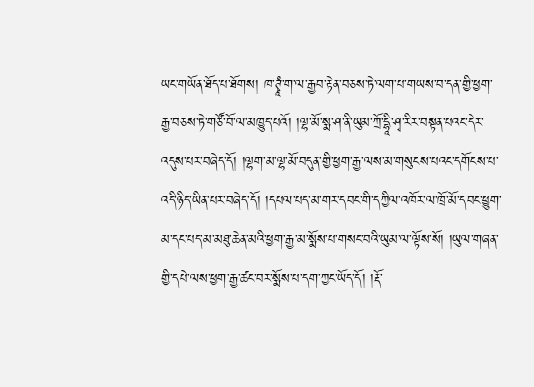ཡང་གཡོན་ཐོད་པ་ཐོགས། ཁ་ཊྭཱཾ་ག་ལ་རྒྱབ་རྟེན་བཅས་ཏེ་ལག་པ་གཡས་བ་དན་གྱི་ཕྱག་རྒྱ་བཅས་ཏེ་གཙོ་བོ་ལ་མཁྱུད་པའོ། །ལྷ་མོ་སྨ་ཤ་ནི་ཡུམ་ཀྲོ་དྷཱི་ཤྭ་རིར་བསྟན་པའང་དེར་འདུས་པར་བཞེད་དོ། །ལྷག་མ་ལྷ་མོ་བདུན་གྱི་ཕྱག་རྒྱ་ལས་མ་གསུངས་པའང་དགོངས་པ་འདི་ཉིད་ཡིན་པར་བཞེད་དོ། །དཔལ་པད་མ་གར་དབང་གི་དཀྱིལ་འཁོར་ལ་ཁྲོ་མོ་དབང་ཕྱུག་མ་དང་པད་མ་མཐུ་ཆེན་མའི་ཕྱག་རྒྱ་མ་སྨོས་པ་གསང་བའི་ཡུམ་ལ་ལྟོས་སོ། །ཡུལ་གཞན་གྱི་དཔེ་ལས་ཕྱག་རྒྱ་ཚང་བར་སྨོས་པ་དག་ཀྱང་ཡོད་དོ། །རྡོ་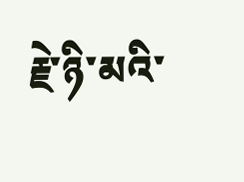རྗེ་ཉི་མའི་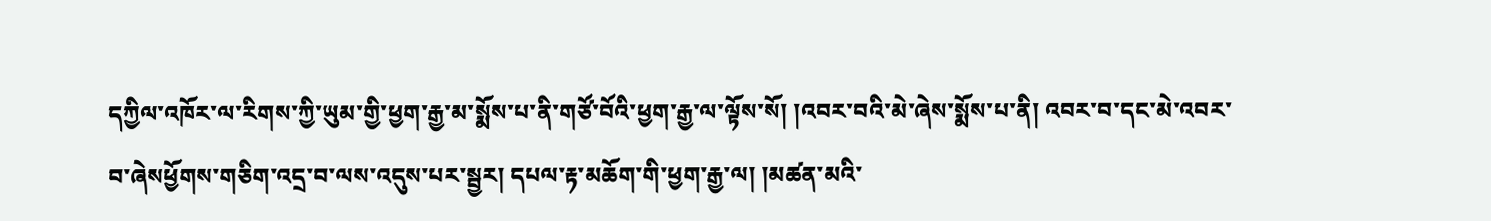དཀྱིལ་འཁོར་ལ་རིགས་ཀྱི་ཡུམ་གྱི་ཕྱག་རྒྱ་མ་སྨོས་པ་ནི་གཙོ་བོའི་ཕྱག་རྒྱ་ལ་ལྟོས་སོ། །འབར་བའི་མེ་ཞེས་སྨོས་པ་ནི། འབར་བ་དང་མེ་འབར་བ་ཞེསཕྱོགས་གཅིག་འདྲ་བ་ལས་འདུས་པར་སྦྱར། དཔལ་རྟ་མཆོག་གི་ཕྱག་རྒྱ་ལ། །མཚན་མའི་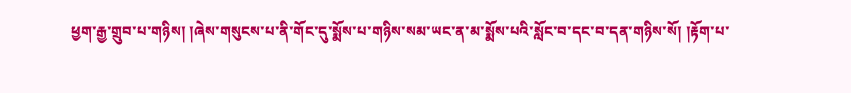ཕྱག་རྒྱ་གྲུབ་པ་གཉིས། །ཞེས་གསུངས་པ་ནི་གོང་དུ་སྨོས་པ་གཉིས་སམ་ཡང་ན་མ་སྨོས་པའི་སློང་བ་དང་བ་དན་གཉིས་སོ། །རྟོག་པ་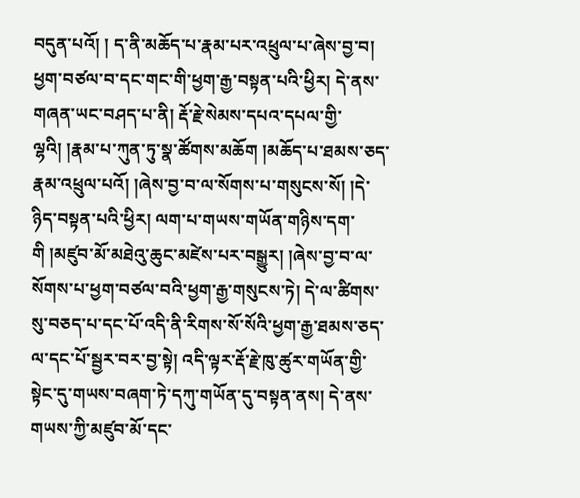བདུན་པའོ། ། ད་ནི་མཆོད་པ་རྣམ་པར་འཕྲུལ་པ་ཞེས་བྱ་བ། ཕྱག་བཙལ་བ་དང་གང་གི་ཕྱག་རྒྱ་བསྟན་པའི་ཕྱིར། དེ་ནས་གཞན་ཡང་བཤད་པ་ནི། རྡོ་རྗེ་སེམས་དཔའ་དཔལ་གྱི་ལྷའི། །རྣམ་པ་ཀུན་ཏུ་སྣ་ཚོགས་མཆོག །མཆོད་པ་ཐམས་ཅད་རྣམ་འཕྲུལ་པའོ། །ཞེས་བྱ་བ་ལ་སོགས་པ་གསུངས་སོ། །དེ་ཉིད་བསྟན་པའི་ཕྱིར། ལག་པ་གཡས་གཡོན་གཉིས་དག་གི །མཛུབ་མོ་མཐེའུ་ཆུང་མཛེས་པར་བསྒྱུར། །ཞེས་བྱ་བ་ལ་སོགས་པ་ཕྱག་བཙལ་བའི་ཕྱག་རྒྱ་གསུངས་ཏེ། དེ་ལ་ཚིགས་སུ་བཅད་པ་དང་པོ་འདི་ནི་རིགས་སོ་སོའི་ཕྱག་རྒྱ་ཐམས་ཅད་ལ་དང་པོ་སྦྱར་བར་བྱ་སྟེ། འདི་ལྟར་རྡོ་རྗེ་ཁུ་ཚུར་གཡོན་གྱི་སྟེང་དུ་གཡས་བཞག་ཏེ་དཀུ་གཡོན་དུ་བསྟན་ནས། དེ་ནས་གཡས་ཀྱི་མཛུབ་མོ་དང་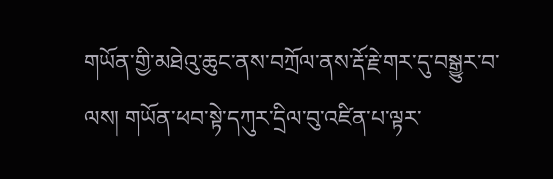གཡོན་གྱི་མཐེའུ་ཆུང་ནས་བཀྲོལ་ནས་རྡོ་རྗེ་གར་དུ་བསྒྱུར་བ་ལས། གཡོན་ཕབ་སྟེ་དཀུར་དྲིལ་བུ་འཛིན་པ་ལྟར་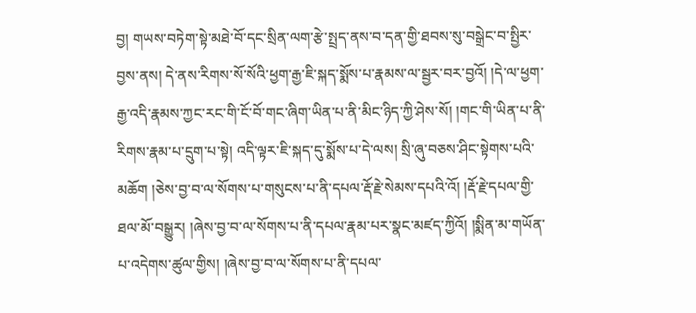བྱ། གཡས་བཏེག་སྟེ་མཐེ་བོ་དང་སྲིན་ལག་རྩེ་སྤྲད་ནས་བ་དན་གྱི་ཐབས་སུ་བསྒྲེང་བ་སྤྱིར་བྱས་ནས། དེ་ནས་རིགས་སོ་སོའི་ཕྱག་རྒྱ་ཇི་སྐད་སྨོས་པ་རྣམས་ལ་སྦྱར་བར་བྱའོ། །དེ་ལ་ཕྱག་རྒྱ་འདི་རྣམས་ཀྱང་རང་གི་ངོ་བོ་གང་ཞིག་ཡིན་པ་ནི་མིང་ཉིད་ཀྱི་ཤེས་སོ། །གང་གི་ཡིན་པ་ནི་རིགས་རྣམ་པ་དྲུག་པ་སྟེ། འདི་ལྟར་ཇི་སྐད་དུ་སྨོས་པ་དེ་ལས། སྲི་ཞུ་བཅས་ཤིང་སྟེགས་པའི་མཆོག །ཅེས་བྱ་བ་ལ་སོགས་པ་གསུངས་པ་ནི་དཔལ་རྡོ་རྗེ་སེམས་དཔའི་འོ། །རྡོ་རྗེ་དཔལ་གྱི་ཐལ་མོ་བསྒྱུར། །ཞེས་བྱ་བ་ལ་སོགས་པ་ནི་དཔལ་རྣམ་པར་སྣང་མཛད་ཀྱིའོ། །སྨིན་མ་གཡོན་པ་འདེགས་ཚུལ་གྱིས། །ཞེས་བྱ་བ་ལ་སོགས་པ་ནི་དཔལ་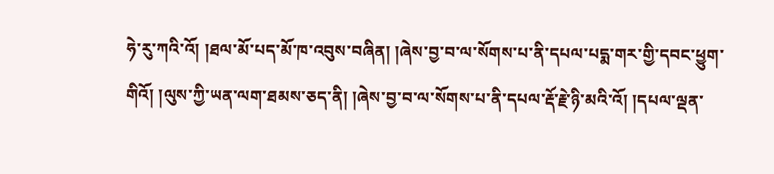ཧེ་རུ་ཀའི་འོ། །ཐལ་མོ་པད་མོ་ཁ་འབུས་བཞིན། །ཞེས་བྱ་བ་ལ་སོགས་པ་ནི་དཔལ་པདྨ་གར་གྱི་དབང་ཕྱུག་གིའོ། །ལུས་ཀྱི་ཡན་ལག་ཐམས་ཅད་ནི། །ཞེས་བྱ་བ་ལ་སོགས་པ་ནི་དཔལ་རྡོ་རྗེ་ཉི་མའི་འོ། །དཔལ་ལྡན་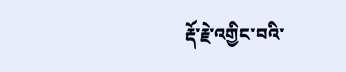རྡོ་རྗེ་འགྱིང་བའི་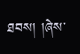ཐབས། །ཞེས་